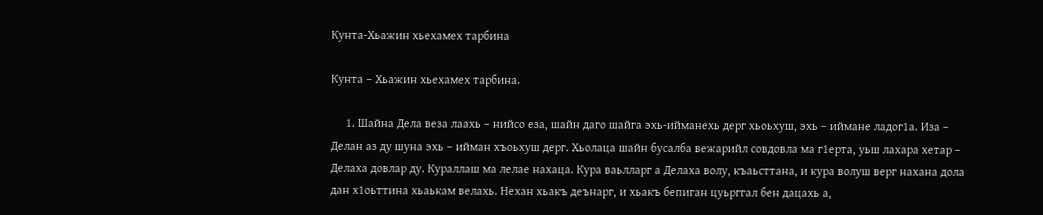Кунта-Хьажин хьехамех тарбина

Кунта – Хьажин хьехамех тарбина.

     1. Шайна Дела веза лаахь – нийсо еза, шайн даго шайга эхь-ийманехь дерг хьоьхуш, эхь – иймане ладог1а. Иза – Делан аз ду шуна эхь – ийман хъоьхуш дерг. Хьолаца шайн бусалба вежарийл совдовла ма г1ерта, уьш лахара хетар – Делаха довлар ду. Кураллаш ма лелае нахаца. Кура ваьлларг а Делаха волу, къаьсттана, и кура волуш верг нахана дола дан х1оьттина хьаькам велахь. Нехан хьакъ деънарг, и хьакъ бепиган цуьрггал бен дацахь а,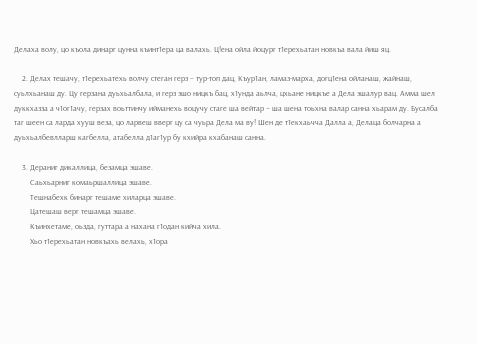Делаха волу, цо къола динарг цунна къинт1ера ца валахь. Ц!ена ойла йоцург т1ерехьатан новкъа вала йиш яц.

    2. Делах тешачу, т1ерехьатехь волчу стеган герз – тур-топ дац, Къур1ан, ламаз-марха, догц1ена ойланаш, жайнаш, суьлхьанаш ду. Цу герзана дуьхьалбала, и герз эшо ницкъ бац, х1унда аьлча, цхьане ницкъе а Дела эшалур вац. Амма шел дуккхазза а ч1ог1ачу, герзах воьттинчу ийманехь воцучу стаге ша вейтар – ша шена тоьхна валар санна хьарам ду. Бусалба таг шеен са ларда хууш веза, цо ларвеш вверг цу са чуьра Дела ма ву! Шен де т1екхаьчча Далла а, Делаца болчарна а дуьхьалбевлларш кагбелла, атабелла д1аг1ур бу кхийра кхабанаш санна.

    3. Дераниг дикаллица, безамца эшаве.
        Саьхьарниг комаьршаллица эшаве.
        Тешнабехк бинарг тешаме хиларца эшаве.
        Цатешаш верг тешамца эшаве.
        Къинхетаме, оьзда, гуттара а нахана г1одан кийча хила.
        Хьо т1ерехьатан новкъахь велахь, х1ора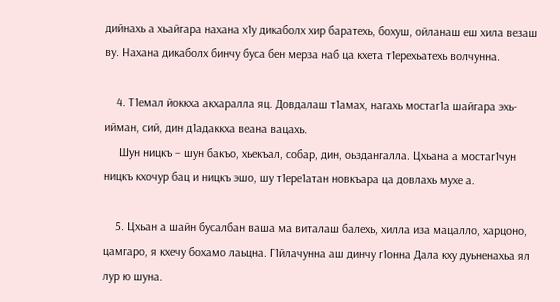дийнахь а хьайгара нахана х1у дикаболх хир баратехь, бохуш, ойланаш еш хила везаш ву. Нахана дикаболх бинчу буса бен мерза наб ца кхета т1ерехьатехь волчунна.

    4. Т1емал йоккха акхаралла яц. Довдалаш т1амах, нагахь мостаг1а шайгара эхь-ийман, сий, дин д1адаккха веана вацахь.
     Шун ницкъ – шун бакъо, хьекъал, собар, дин, оьздангалла. Цхьана а мостаг1чун ницкъ кхочур бац и ницкъ эшо, шу т1ере1атан новкъара ца довлахь мухе а.

    5. Цхьан а шайн бусалбан ваша ма виталаш балехь, хилла иза мацалло, харцоно, цамгаро, я кхечу бохамо лаьцна. Г1йлачунна аш динчу г1онна Дала кху дуьненахьа ял лур ю шуна.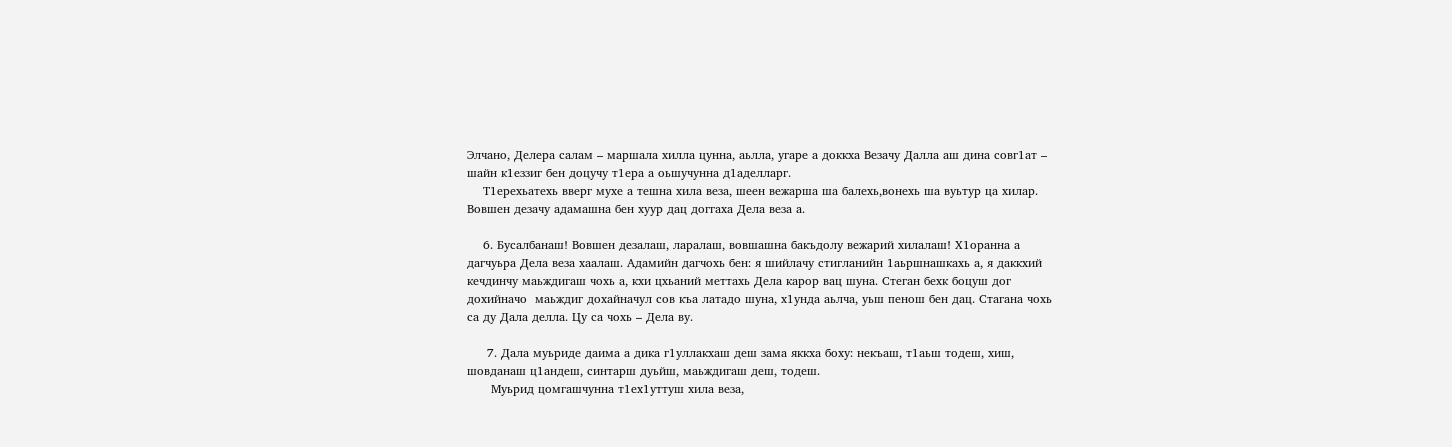Элчано, Делера салам – маршала хилла цунна, аьлла, угаре а доккха Везачу Далла аш дина совг1ат – шайн к1еззиг бен доцучу т1ера а оьшучунна д1аделларг.
    Т1ерехьатехь вверг мухе а тешна хила веза, шеен вежарша ша балехь,вонехь ша вуьтур ца хилар. Вовшен дезачу адамашна бен хуур дац доггаха Дела веза а.

    6. Бусалбанаш! Вовшен дезалаш, ларалаш, вовшашна бакъдолу вежарий хилалаш! Х1оранна а дагчуьра Дела веза хаалаш. Адамийн дагчохь бен: я шийлачу стигланийн 1аьршнашкахь а, я даккхий кечдинчу маьждигаш чохь а, кхи цхьаний меттахь Дела карор вац шуна. Стеган бехк боцуш дог дохийначо  маьждиг дохайначул сов къа латадо шуна, х1унда аьлча, уьш пенош бен дац. Стагана чохь са ду Дала делла. Цу са чохь – Дела ву.

     7. Дала муьриде даима а дика г1уллакхаш деш зама яккха боху: некъаш, т1аьш тодеш, хиш, шовданаш ц1андеш, синтарш дуьйш, маьждигаш деш, тодеш.
      Муьрид цомгашчунна т1ех1уттуш хила веза,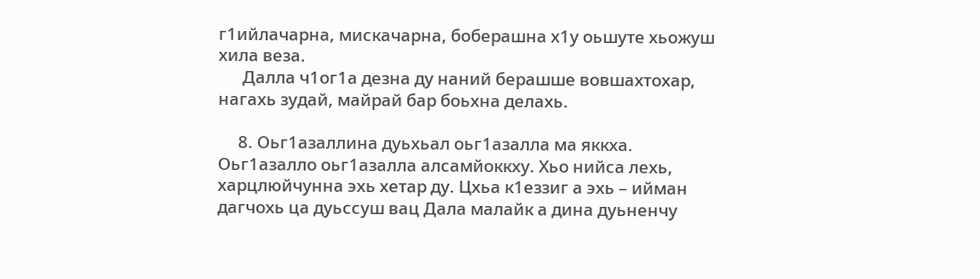г1ийлачарна, мискачарна, боберашна х1у оьшуте хьожуш хила веза.
      Далла ч1ог1а дезна ду наний берашше вовшахтохар, нагахь зудай, майрай бар боьхна делахь.

     8. Оьг1азаллина дуьхьал оьг1азалла ма яккха. Оьг1азалло оьг1азалла алсамйоккху. Хьо нийса лехь, харцлюйчунна эхь хетар ду. Цхьа к1еззиг а эхь – ийман дагчохь ца дуьссуш вац Дала малайк а дина дуьненчу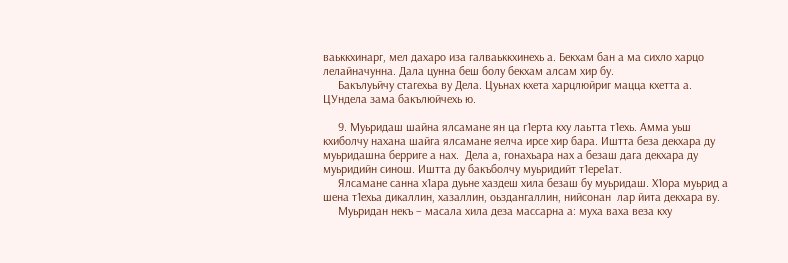ваьккхинарг, мел дахаро иза галваьккхинехь а. Бекхам бан а ма сихло харцо лелайначунна. Дала цунна беш болу бекхам алсам хир бу.
     Бакълуьйчу стагехьа ву Дела. Цуьнах кхета харцлюйриг мацца кхетта а. ЦУндела зама бакълюйчехь ю.

     9. Муьридаш шайна ялсамане ян ца г1ерта кху лаьтта т1ехь. Амма уьш кхиболчу нахана шайга ялсамане яелча ирсе хир бара. Иштта беза декхара ду муьридашна берриге а нах.  Дела а, гонахьара нах а безаш дага декхара ду муьридийн синош. Иштта ду бакъболчу муьридийт т1ере1ат.
     Ялсамане санна х1ара дуьне хаздеш хила безаш бу муьридаш. Х1ора муьрид а шена т1ехьа дикаллин, хазаллин, оьздангаллин, нийсонан  лар йита декхара ву.
     Муьридан некъ – масала хила деза массарна а: муха ваха веза кху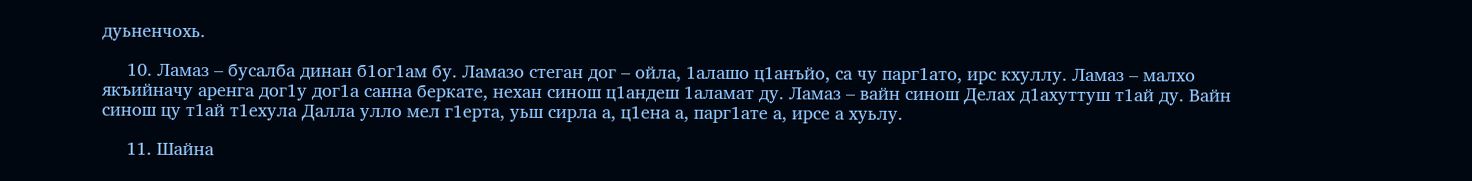дуьненчохь.

     10. Ламаз – бусалба динан б1ог1ам бу. Ламазо стеган дог – ойла, 1алашо ц1анъйо, са чу парг1ато, ирс кхуллу. Ламаз – малхо якъийначу аренга дог1у дог1а санна беркате, нехан синош ц1андеш 1аламат ду. Ламаз – вайн синош Делах д1ахуттуш т1ай ду. Вайн синош цу т1ай т1ехула Далла улло мел г1ерта, уьш сирла а, ц1ена а, парг1ате а, ирсе а хуьлу.

     11. Шайна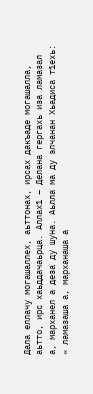Дала еллачу могашаллех, аьттонах, ирсах дакъаде могашалла, аьтто, ирс хаьддачаьрца. Аллах1 – Делана гергахь иза ламазал а, марханел а деза ду шуна. Аьлла ма ду элчанан Хьадиса т1ехь: « ламазаша а, марханаша а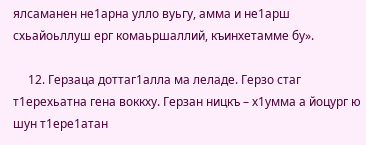ялсаманен не1арна улло вуьгу, амма и не1арш схьайоьллуш ерг комаьршаллий, къинхетамме бу».

     12. Герзаца доттаг1алла ма леладе. Герзо стаг т1ерехьатна гена воккху. Герзан ницкъ – х1умма а йоцург ю шун т1ере1атан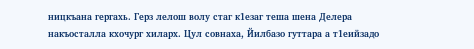ницкъана гергахь. Герз лелош волу стаг к1езаг теша шена Делера накъосталла кхочург хиларх. Цул совнаха, Йилбазо гуттара а т1еийзадо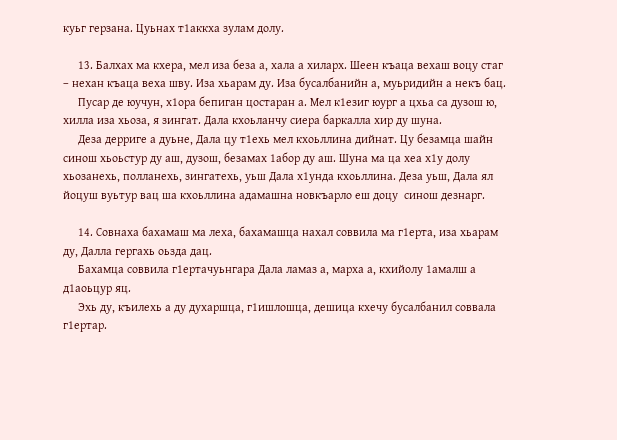куьг герзана. Цуьнах т1аккха зулам долу.

     13. Балхах ма кхера, мел иза беза а, хала а хиларх. Шеен къаца вехаш воцу стаг – нехан къаца веха шву. Иза хьарам ду. Иза бусалбанийн а, муьридийн а некъ бац.
     Пусар де юучун, х1ора бепиган цостаран а. Мел к1езиг юург а цхьа са дузош ю, хилла иза хьоза, я зингат. Дала кхоьланчу сиера баркалла хир ду шуна.
     Деза дерриге а дуьне, Дала цу т1ехь мел кхоьллина дийнат. Цу безамца шайн синош хьоьстур ду аш, дузош, безамах 1абор ду аш. Шуна ма ца хеа х1у долу хьозанехь, полланехь, зингатехь, уьш Дала х1унда кхоьллина. Деза уьш, Дала ял йоцуш вуьтур вац ша кхоьллина адамашна новкъарло еш доцу  синош дезнарг.

     14. Совнаха бахамаш ма леха, бахамашца нахал соввила ма г1ерта, иза хьарам ду, Далла гергахь оьзда дац.
     Бахамца соввила г1ертачуьнгара Дала ламаз а, марха а, кхийолу 1амалш а д1аоьцур яц.
     Эхь ду, къилехь а ду духаршца, г1ишлошца, дешица кхечу бусалбанил соввала г1ертар.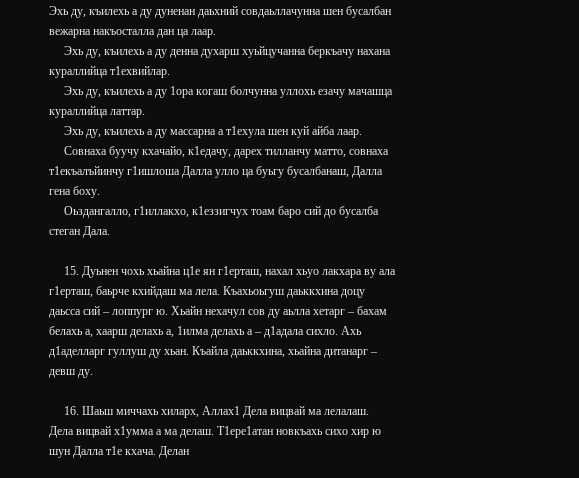Эхь ду, къилехь а ду дуненан даьхний совдаьллачунна шен бусалбан вежарна накъосталла дан ца лаар.
     Эхь ду, къилехь а ду денна духарш хуьйцучанна беркъачу нахана кураллийца т1ехвийлар.
     Эхь ду, къилехь а ду 1ора когаш болчунна уллохь езачу мачашца кураллийца латтар.
     Эхь ду, къилехь а ду массарна а т1ехула шен куй айба лаар.
     Совнаха буучу кхачайо, к1едачу, дарех тилланчу матто, совнаха т1екъалъйинчу г1ишлоша Далла улло ца буьгу бусалбанаш, Далла гена боху.
     Оьздангалло, г1иллакхо, к1еззигчух тоам баро сий до бусалба стеган Дала.

     15. Дуьнен чохь хьайна ц1е ян г1ерташ, нахал хьуо лакхара ву ала г1ерташ, баьрче кхийдаш ма лела. Къахьоьгуш даьккхина доцу даьсса сий – лоппург ю. Хьайн нехачул сов ду аьлла хетарг – бахам белахь а, хаарш делахь а, 1илма делахь а – д1адала сихло. Ахь д1аделларг гуллуш ду хьан. Къайла даьккхина, хьайна дитанарг – девш ду.

     16. Шаьш миччахь хиларх, Аллах1 Дела вицвай ма лелалаш. Дела вицвай х1умма а ма делаш. Т1ере1атан новкъахь сихо хир ю шун Далла т1е кхача. Делан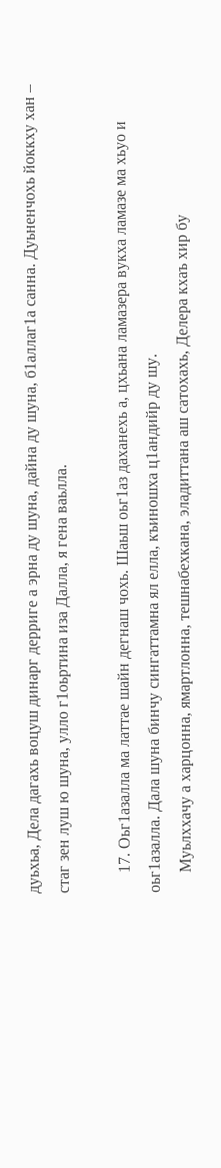дуьхьа, Дела дагахь воцуш динарг дерриге а эрна ду шуна, дайна ду шуна, б1аллаг1а санна. Дуьненчохь йоккху хан – стаг зен луш ю шуна, улло г1оьртина иза Далла, я гена ваьлла.

     17. Оьг1азалла ма латтае шайн дегнаш чохь. Шаьш оьг1аз даханехь а, цхьана ламазера вукха ламазе ма хьуо и оьг1азалла. Дала шуна бинчу сингаттамна ял елла, къиношха ц1андийр ду шу.
     Муьлххачу а харцонна, ямартлонна, тешнабехкана, эладиттана аш сатохахь, Делера кхаъ хир бу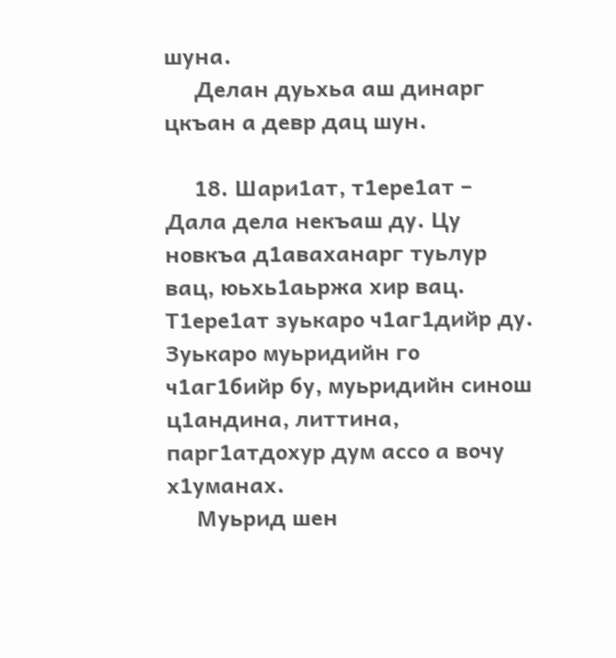шуна.
     Делан дуьхьа аш динарг цкъан а девр дац шун.

     18. Шари1ат, т1ере1ат – Дала дела некъаш ду. Цу новкъа д1аваханарг туьлур вац, юьхь1аьржа хир вац. Т1ере1ат зуькаро ч1аг1дийр ду. Зуькаро муьридийн го ч1аг1бийр бу, муьридийн синош ц1андина, литтина, парг1атдохур дум ассо а вочу х1уманах.
     Муьрид шен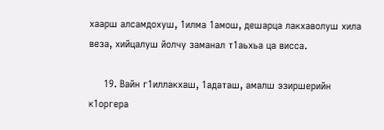хаарш алсамдохуш, 1илма 1амош, дешарца лакхаволуш хила веза, хийцалуш йолчу заманал т1аьхьа ца висса.

     19. Вайн г1иллакхаш, 1адаташ, амалш эзиршерийн к1оргера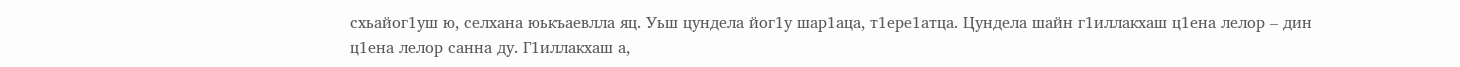схьайог1уш ю, селхана юькъаевлла яц. Уьш цундела йог1у шар1аца, т1ере1атца. Цундела шайн г1иллакхаш ц1ена лелор – дин ц1ена лелор санна ду. Г1иллакхаш а,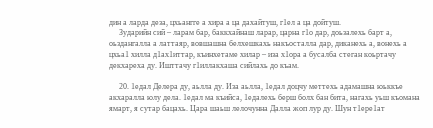дин а ларда деза, цхьангге а хира а ца дахайтуш, г1ел а ца дойтуш.
     Зударийн сий – ларам бар, баккхайнаш ларар, царна г1о дар, доьзалехь барт а, оьздангалла а латтаяр, вовшашна белхешкахь накъосталла дар, диканехь а, вонехь а цхьа1 хилла д1ах1иттар, къинхетаме хилар – иза х1ора а бусалба стеган коьртачу декхареха ду. Ишттачу г1иллакхаша сийлахь до къам.

     20. 1едал Делера ду, аьлла ду. Иза аьлла, 1едал доцчу меттехь адамашна юьккъе акхаралла юлу дела. 1едал ма къийса, 1едалехь берш болх бан бита, нагахь уьш къомана ямарт, я сутар бацахь. Цара шаьш лелочунна Далла жоп лур ду. Шун т1ере1ат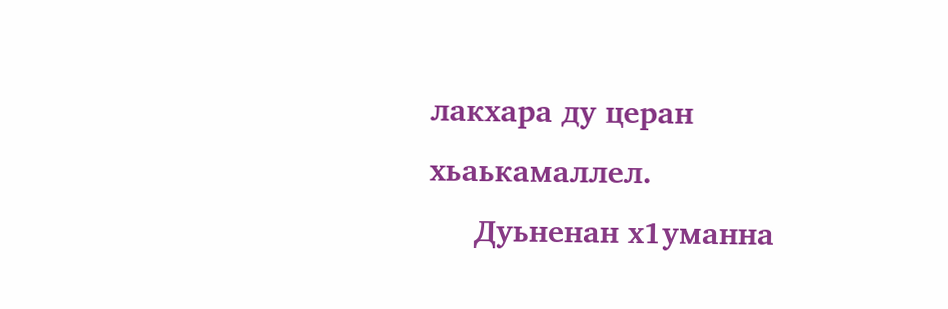лакхара ду церан хьаькамаллел.
     Дуьненан х1уманна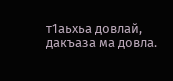т1аьхьа довлай, дакъаза ма довла.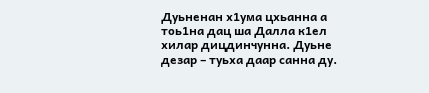Дуьненан х1ума цхьанна а тоь1на дац ша Далла к1ел хилар дицдинчунна. Дуьне дезар – туьха даар санна ду.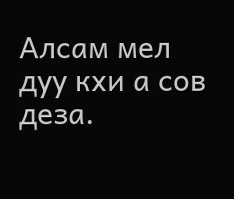Алсам мел дуу кхи а сов деза.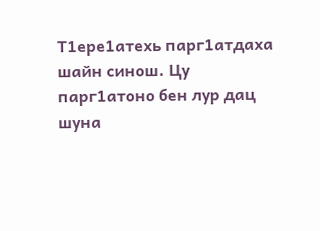Т1ере1атехь парг1атдаха шайн синош. Цу парг1атоно бен лур дац шуна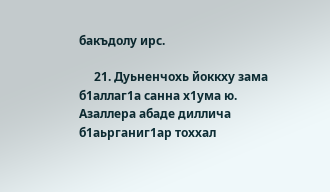бакъдолу ирс.

     21. Дуьненчохь йоккху зама б1аллаг1а санна х1ума ю. Азаллера абаде диллича б1аьрганиг1ар тоххал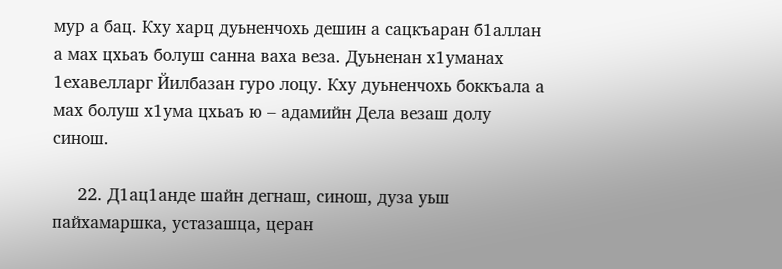мур а бац. Кху харц дуьненчохь дешин а сацкъаран б1аллан а мах цхьаъ болуш санна ваха веза. Дуьненан х1уманах 1ехавелларг Йилбазан гуро лоцу. Кху дуьненчохь боккъала а мах болуш х1ума цхьаъ ю – адамийн Дела везаш долу синош.

     22. Д1ац1анде шайн дегнаш, синош, дуза уьш пайхамаршка, устазашца, церан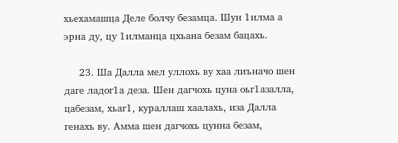хьехамашца Деле болчу безамца. Шун 1илма а эрна ду, цу 1илманца цхьана безам бацахь.

     23. Ша Далла мел уллохь ву хаа лиъначо шен даге ладог1а деза. Шен дагчохь цуна оьг1азалла, цабезам, хьаг1, кураллаш хаалахь, иза Далла генахь ву. Амма шен дагчохь цунна безам,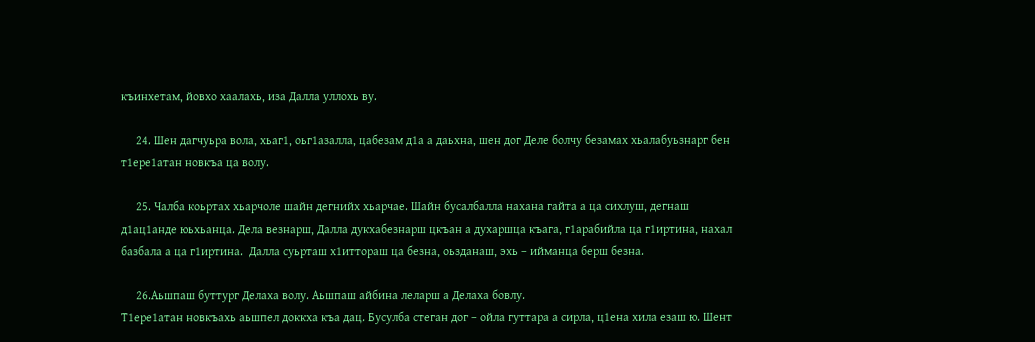къинхетам, йовхо хаалахь, иза Далла уллохь ву.

     24. Шен дагчуьра вола, хьаг1, оьг1азалла, цабезам д1а а даьхна, шен дог Деле болчу безамах хьалабуьзнарг бен  т1ере1атан новкъа ца волу.

     25. Чалба коьртах хьарчоле шайн дегнийх хьарчае. Шайн бусалбалла нахана гайта а ца сихлуш, дегнаш д1ац1анде юьхьанца. Дела везнарш, Далла дукхабезнарш цкъан а духаршца къага, г1арабийла ца г1иртина, нахал базбала а ца г1иртина.  Далла суьрташ х1иттораш ца безна, оьзданаш, эхь – ийманца берш безна.

     26.Аьшпаш буттург Делаха волу. Аьшпаш айбина леларш а Делаха бовлу.
Т1ере1атан новкъахь аьшпел доккха къа дац. Бусулба стеган дог – ойла гуттара а сирла, ц1ена хила езаш ю. Шент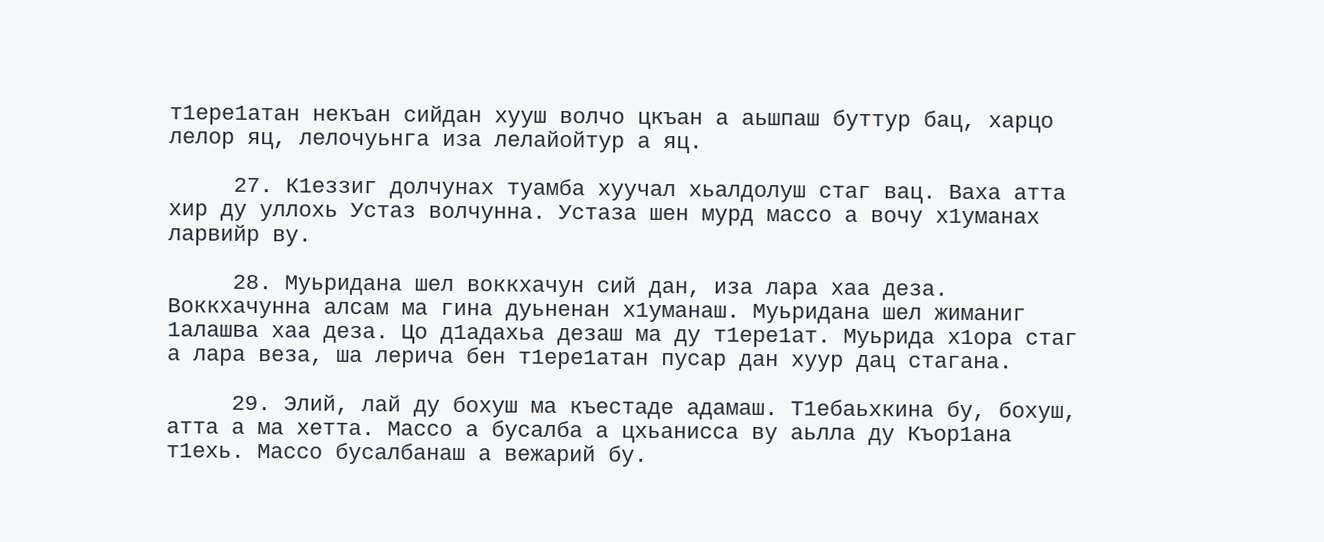т1ере1атан некъан сийдан хууш волчо цкъан а аьшпаш буттур бац, харцо лелор яц, лелочуьнга иза лелайойтур а яц.

     27. К1еззиг долчунах туамба хуучал хьалдолуш стаг вац. Ваха атта хир ду уллохь Устаз волчунна. Устаза шен мурд массо а вочу х1уманах ларвийр ву.

     28. Муьридана шел воккхачун сий дан, иза лара хаа деза. Воккхачунна алсам ма гина дуьненан х1уманаш. Муьридана шел жиманиг 1алашва хаа деза. Цо д1адахьа дезаш ма ду т1ере1ат. Муьрида х1ора стаг а лара веза, ша лерича бен т1ере1атан пусар дан хуур дац стагана.

     29. Элий, лай ду бохуш ма къестаде адамаш. Т1ебаьхкина бу, бохуш, атта а ма хетта. Массо а бусалба а цхьанисса ву аьлла ду Къор1ана т1ехь. Массо бусалбанаш а вежарий бу.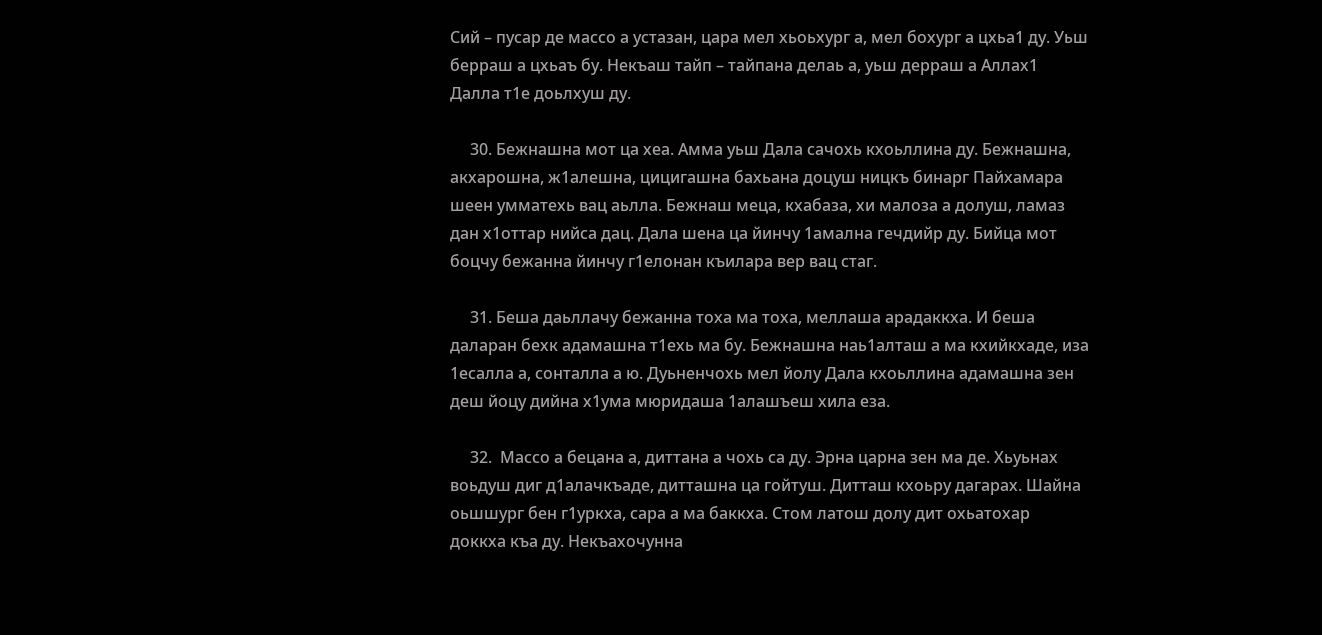Сий – пусар де массо а устазан, цара мел хьоьхург а, мел бохург а цхьа1 ду. Уьш берраш а цхьаъ бу. Некъаш тайп – тайпана делаь а, уьш дерраш а Аллах1 Далла т1е доьлхуш ду.

     30. Бежнашна мот ца хеа. Амма уьш Дала сачохь кхоьллина ду. Бежнашна, акхарошна, ж1алешна, цицигашна бахьана доцуш ницкъ бинарг Пайхамара шеен умматехь вац аьлла. Бежнаш меца, кхабаза, хи малоза а долуш, ламаз дан х1оттар нийса дац. Дала шена ца йинчу 1амална гечдийр ду. Бийца мот боцчу бежанна йинчу г1елонан къилара вер вац стаг.

     31. Беша даьллачу бежанна тоха ма тоха, меллаша арадаккха. И беша даларан бехк адамашна т1ехь ма бу. Бежнашна наь1алташ а ма кхийкхаде, иза 1есалла а, сонталла а ю. Дуьненчохь мел йолу Дала кхоьллина адамашна зен деш йоцу дийна х1ума мюридаша 1алашъеш хила еза.

     32.  Массо а бецана а, диттана а чохь са ду. Эрна царна зен ма де. Хьуьнах воьдуш диг д1алачкъаде, дитташна ца гойтуш. Дитташ кхоьру дагарах. Шайна оьшшург бен г1уркха, сара а ма баккха. Стом латош долу дит охьатохар доккха къа ду. Некъахочунна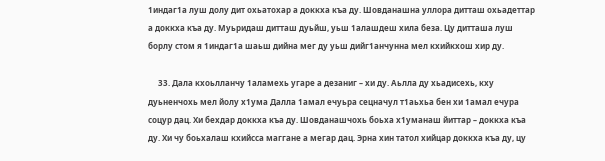1индаг1а луш долу дит охьатохар а доккха къа ду. Шовданашна уллора дитташ охьадеттар а доккха къа ду. Муьридаш дитташ дуьйш, уьш 1алашдеш хила беза. Цу дитташа луш борлу стом я 1индаг1а шаьш дийна мег ду уьш дийг1анчунна мел кхийкхош хир ду.

     33. Дала кхоьлланчу 1аламехь угаре а дезаниг – хи ду. Аьлла ду хьадисехь, кху дуьненчохь мел йолу х1ума Далла 1амал ечуьра сецначул т1аьхьа бен хи 1амал ечура соцур дац. Хи бехдар доккха къа ду. Шовданашчохь боьха х1уманаш йиттар – доккха къа ду. Хи чу боьхалаш кхийсса маггане а мегар дац. Эрна хин татол хийцар доккха къа ду, цу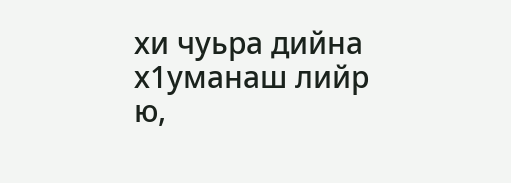хи чуьра дийна х1уманаш лийр ю,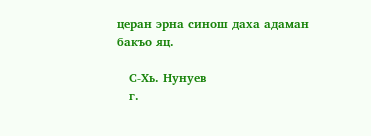церан эрна синош даха адаман бакъо яц.

   С-Хь. Нунуев
   г.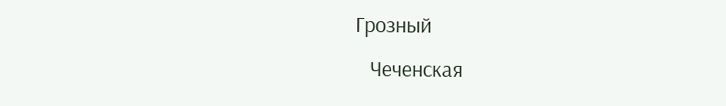Грозный
   Чеченская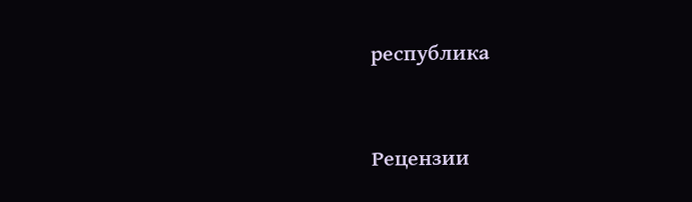республика


Рецензии